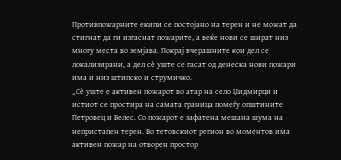Противпожарните екипи се постојано на терен и не можат да стигнат да ги изгаснат пожарите, а веќе нови се шират низ многу места во земјава. Покрај вчерашните кои дел се локализирани, а дел сè уште се гасат од денеска нови пожари има и низ штипско и струмичко.
„Сè уште е активен пожарот во атар на село Џидмирци и истиот се простира на самата граница помеѓу општините Петровец и Велес. Со пожарот е зафатена мешана шума на непристапен терен. Во тетовскиот регион во моментов има активен пожар на отворен простор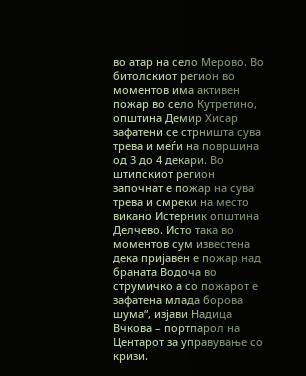во атар на село Мерово. Во битолскиот регион во моментов има активен пожар во село Кутретино, општина Демир Хисар зафатени се стрништа сува трева и меѓи на површина од 3 до 4 декари. Во штипскиот регион започнат е пожар на сува трева и смреки на место викано Истерник општина Делчево. Исто така во моментов сум известена дека пријавен е пожар над браната Водоча во струмичко а со пожарот е зафатена млада борова шума“, изјави Надица Вчкова – портпарол на Центарот за управување со кризи.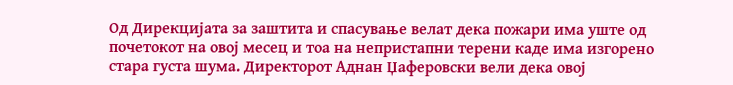Од Дирекцијата за заштита и спасување велат дека пожари има уште од почетокот на овој месец и тоа на непристапни терени каде има изгорено стара густа шума. Директорот Аднан Џаферовски вели дека овој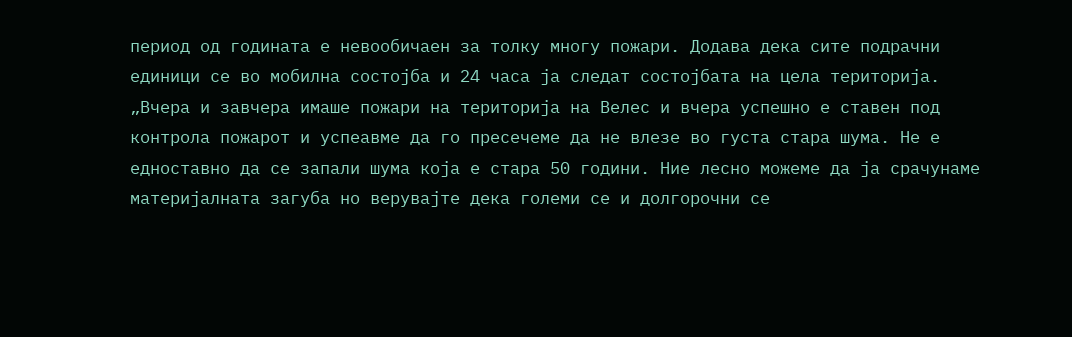период од годината е невообичаен за толку многу пожари. Додава дека сите подрачни единици се во мобилна состојба и 24 часа ја следат состојбата на цела територија.
„Вчера и завчера имаше пожари на територија на Велес и вчера успешно е ставен под контрола пожарот и успеавме да го пресечеме да не влезе во густа стара шума. Не е едноставно да се запали шума која е стара 50 години. Ние лесно можеме да ја срачунаме материјалната загуба но верувајте дека големи се и долгорочни се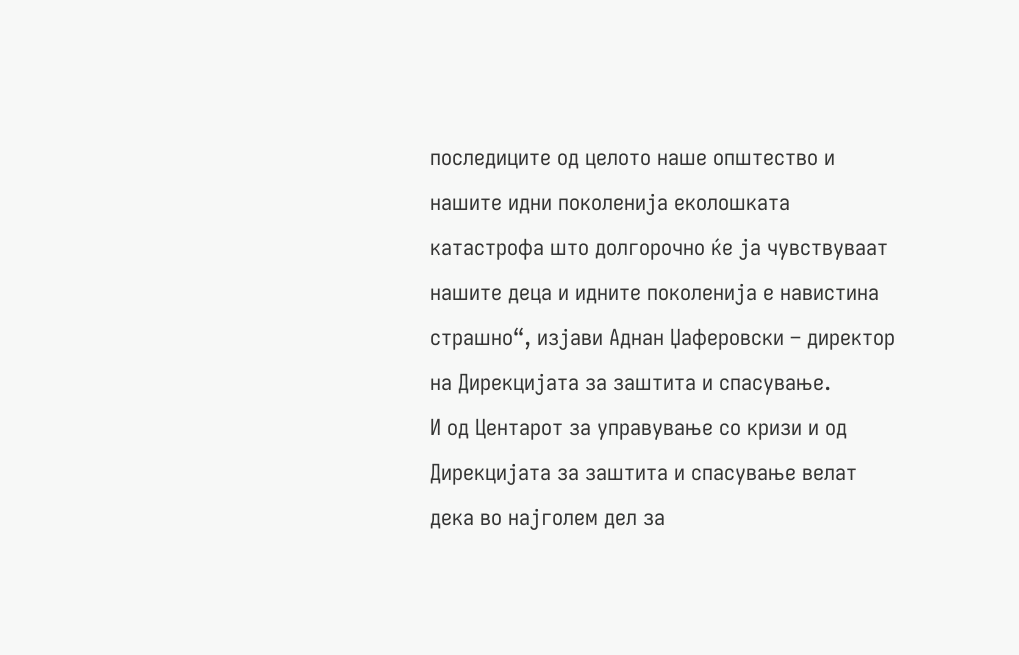последиците од целото наше општество и нашите идни поколенија еколошката катастрофа што долгорочно ќе ја чувствуваат нашите деца и идните поколенија е навистина страшно“, изјави Аднан Џаферовски – директор на Дирекцијата за заштита и спасување.
И од Центарот за управување со кризи и од Дирекцијата за заштита и спасување велат дека во најголем дел за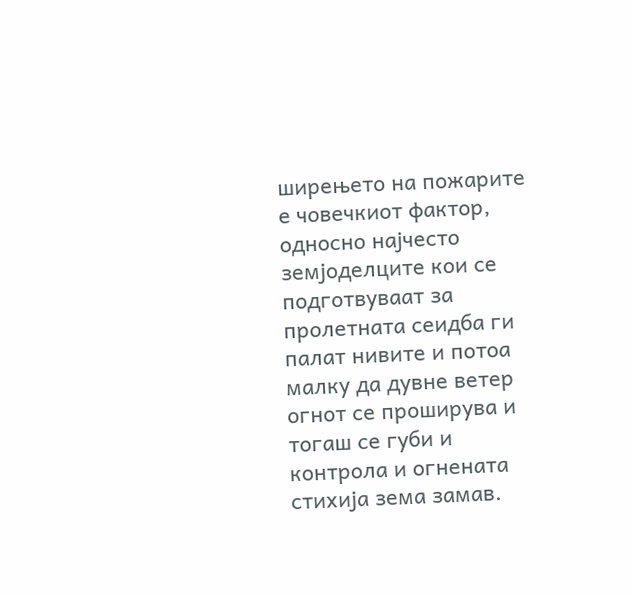ширењето на пожарите е човечкиот фактор, односно најчесто земјоделците кои се подготвуваат за пролетната сеидба ги палат нивите и потоа малку да дувне ветер огнот се проширува и тогаш се губи и контрола и огнената стихија зема замав.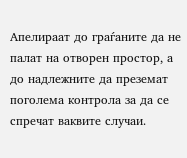Апелираат до граѓаните да не палат на отворен простор, а до надлежните да преземат поголема контрола за да се спречат ваквите случаи.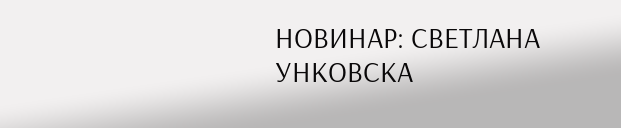НОВИНАР: СВЕТЛАНА УНКОВСКА